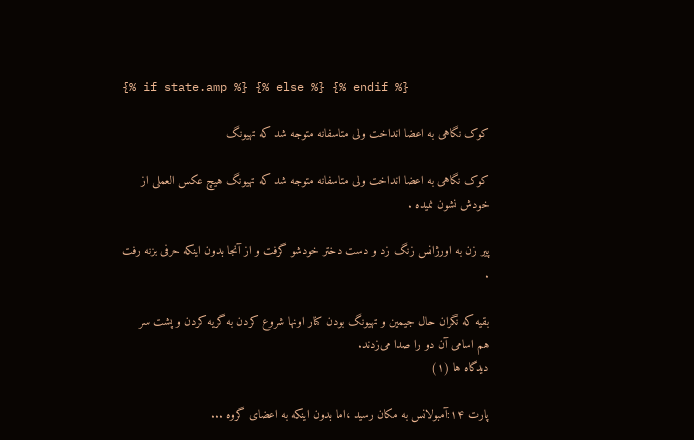{% if state.amp %} {% else %} {% endif %}

کوک نگاهی به اعضا انداخت ولی متاسفانه متوجه شد که تهیونگ

کوک نگاهی به اعضا انداخت ولی متاسفانه متوجه شد که تهیونگ هیچ عکس العملی از خودش نشون نمیده .

پیر زن به اورژانس زنگ زد و دست دختر خودشو گرفت و از آنجا بدون اینکه حرفی بزنه رفت .

بقیه که نگران حال جیمین و تهیونگ بودن کنار اونها شروع کردن به گریه کردن و پشت سر هم اسامی آن دو را صدا می‌زدند.
دیدگاه ها (۱)

پارت ۱۴:آمبولانس به مکان رسید ،اما بدون اینکه به اعضای گروه ...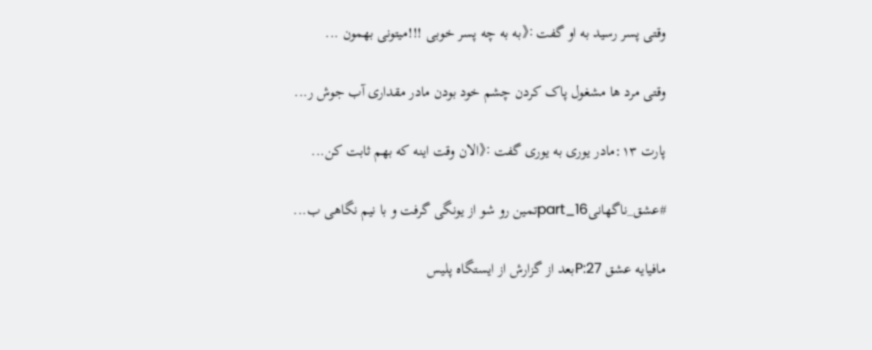وقتی پسر رسید به او گفت :《به به چه پسر خوبی !!!میتونی بهمون ...

وقتی مرد ها مشغول پاک کردن چشم خود بودن مادر مقداری آب جوش ر...

پارت ۱۳:مادر یوری به یوری گفت :《الان وقت اینه که بهم ثابت کن...

#عشق_ناگهانیpart_16تمین رو شو از یونگی گرفت و با نیم نگاهی ب...

مافیایه عشق P:27بعد از گزارش از ایستگاه پلیس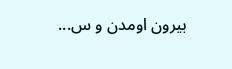بیرون اومدن و س...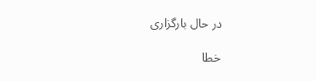در حال بارگزاری

خطا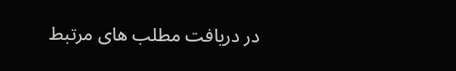در دریافت مطلب های مرتبط